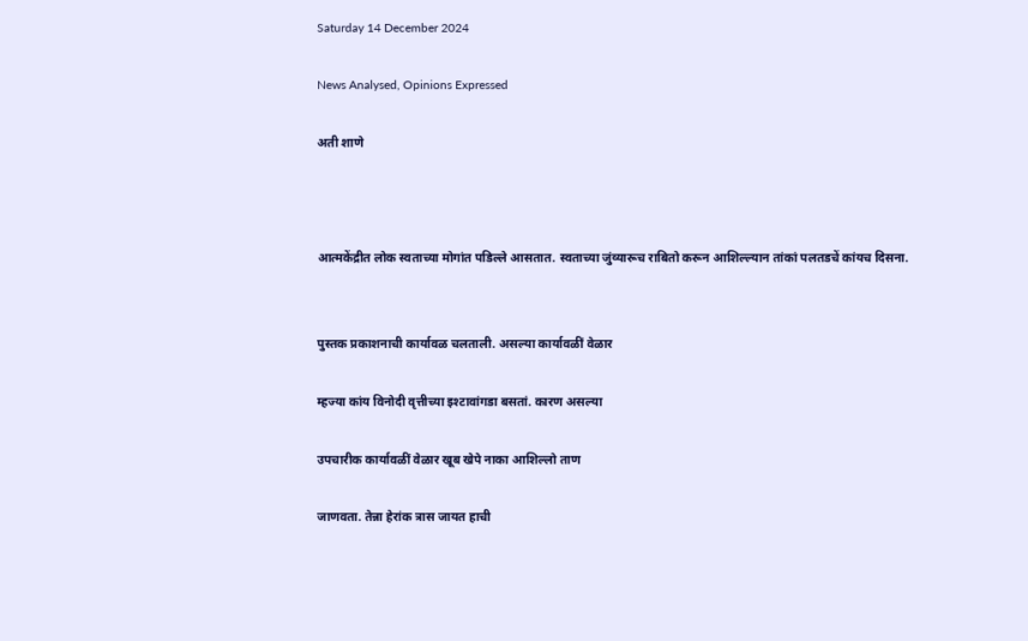Saturday 14 December 2024

News Analysed, Opinions Expressed

अती शाणे



आत्मकेंद्रीत लोक स्वताच्या मोगांत पडिल्ले आसतात. स्वताच्या जुंव्यारूच राबितो करून आशिल्ल्यान तांकां पलतडचें कांयच दिसना.


पुस्तक प्रकाशनाची कार्यावळ चलताली. असल्या कार्यावळीं वेळार

म्हज्या कांय विनोदी वृत्तीच्या इश्टावांगडा बसतां. कारण असल्या

उपचारीक कार्यावळीं वेळार खूब खेपे नाका आशिल्लो ताण

जाणवता. तेन्ना हेरांक त्रास जायत हाची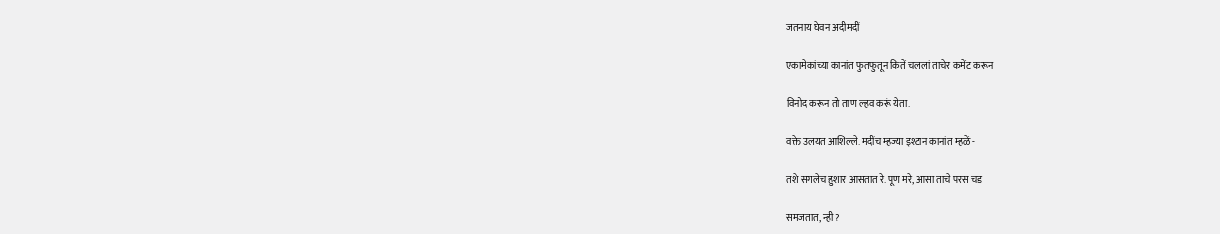जतनाय घेवन अदीमदीं

एकामेकांच्या कानांत फुतफुतून कितें चललां ताचेर कमेंट करून

विनोद करून तो ताण ल्हव करूं येता.

वक्ते उलयत आशिल्ले. मदींच म्हज्या इश्टान कानांत म्हळें -

तशे सगलेच हुशार आसतात रे. पूण मरे, आसा ताचे परस चड

समजतात, न्ही?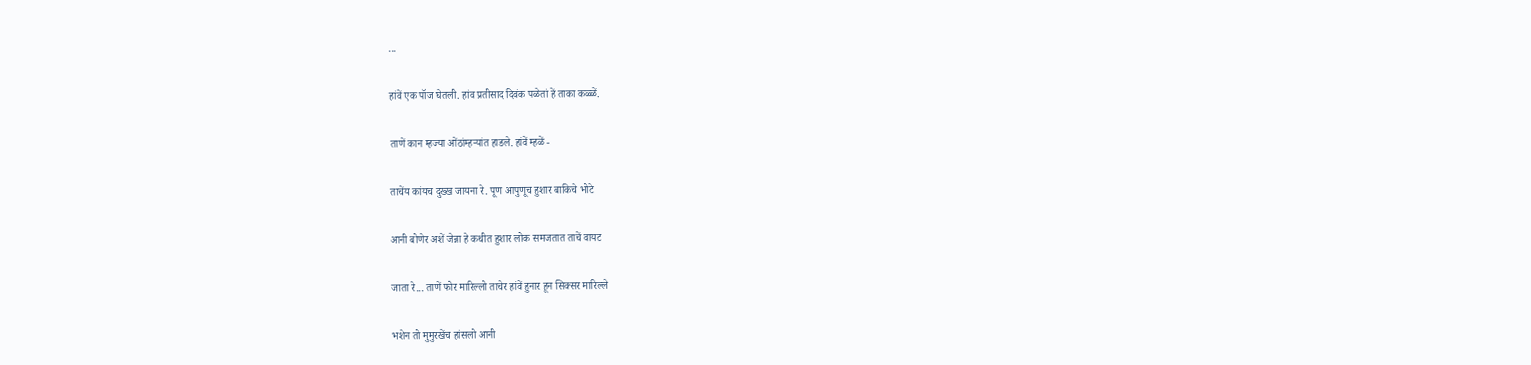...

हांवें एक पॉज घेतली. हांव प्रतीसाद दिवंक पळेतां हें ताका कळ्ळें.

ताणें कान म्हज्या ओंठांम्हर्‍यांत हाडले. हांवें म्हळें -

ताचेंय कांयच दुख्ख जायना रे. पूण आपुणूच हुशार बाकिचे भोटे

आनी बोणेर अशें जेन्ना हे कथीत हुशार लोक समजतात ताचें वायट

जाता रे... ताणें फोर मारिल्लो ताचेर हांवें हुनार हून सिक्सर मारिल्ले

भशेन तो मुमुरखेंच हांसलो आनी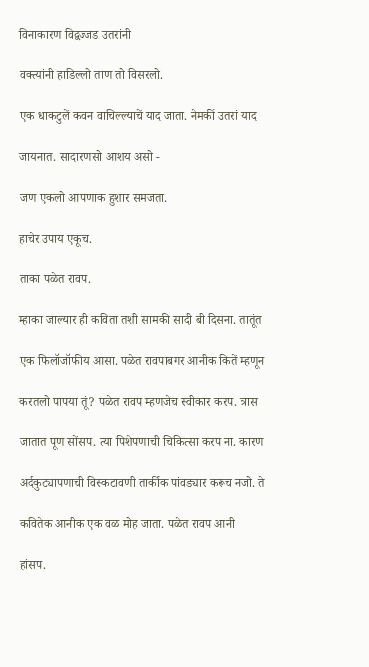विनाकारण विद्वज्जड उतरांनी

वक्त्यांनी हाडिल्लो ताण तो विसरलो.

एक धाकटुलें कवन वाचिल्ल्याचें याद जाता. नेमकीं उतरां याद

जायनात. सादारणसो आशय असो -

जण एकलो आपणाक हुशार समजता.

हाचेर उपाय एकूच.

ताका पळेत रावप.

म्हाका जाल्यार ही कविता तशी सामकी सादी बी दिसना. तातूंत

एक फिलॉजॉफीय आसा. पळेत रावपाबगर आनीक कितें म्हणून

करतलो पापया तूं? पळेत रावप म्हणजेच स्वीकार करप. त्रास

जातात पूण सोंसप. त्या पिशेपणाची चिकित्सा करप ना. कारण

अर्दकुट्यापणाची विस्कटावणी तार्कीक पांवड्यार करूच नजो. ते

कवितेक आनीक एक वळ मोह जाता. पळेत रावप आनी

हांसप.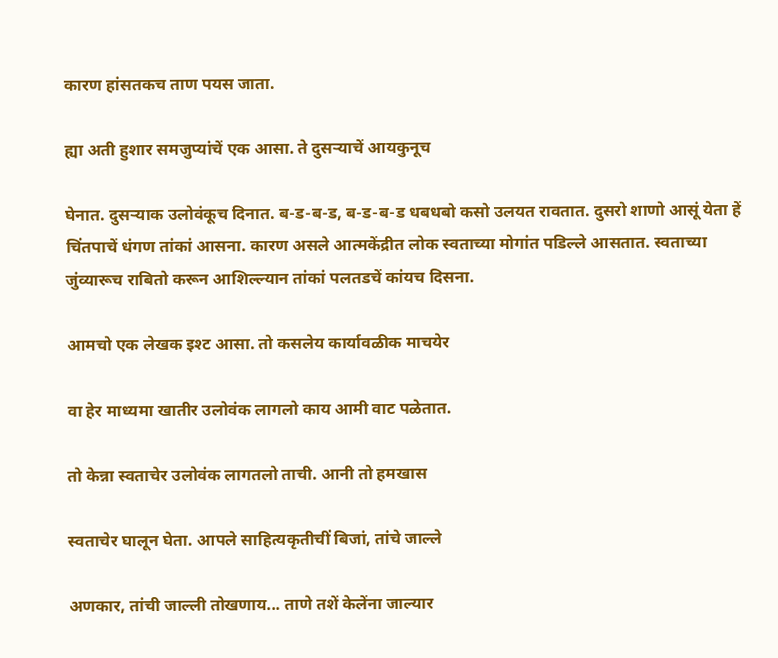कारण हांसतकच ताण पयस जाता.

ह्या अती हुशार समजुप्यांचें एक आसा. ते दुसर्‍याचें आयकुनूच

घेनात. दुसर्‍याक उलोवंकूच दिनात. ब-ड-ब-ड, ब-ड-ब-ड धबधबो कसो उलयत रावतात. दुसरो शाणो आसूं येता हें चिंतपाचें धंगण तांकां आसना. कारण असले आत्मकेंद्रीत लोक स्वताच्या मोगांत पडिल्ले आसतात. स्वताच्या जुंव्यारूच राबितो करून आशिल्ल्यान तांकां पलतडचें कांयच दिसना.

आमचो एक लेखक इश्ट आसा. तो कसलेय कार्यावळीक माचयेर

वा हेर माध्यमा खातीर उलोवंक लागलो काय आमी वाट पळेतात.

तो केन्ना स्वताचेर उलोवंक लागतलो ताची. आनी तो हमखास

स्वताचेर घालून घेता. आपले साहित्यकृतीचीं बिजां, तांचे जाल्ले

अणकार, तांची जाल्ली तोखणाय... ताणे तशें केलेंना जाल्यार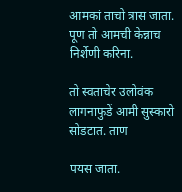आमकां ताचो त्रास जाता. पूण तो आमची केन्नाच निर्शेणी करिना.

तो स्वताचेर उलोवंक लागनाफुडें आमी सुस्कारो सोडटात. ताण

पयस जाता.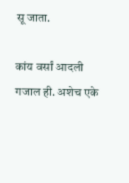सू जाता.

कांय वर्सां आदली गजाल ही. अशेच एके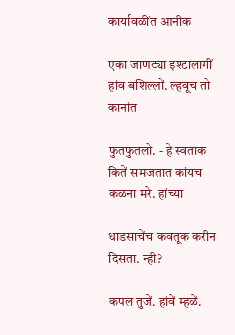कार्यावळींत आनीक

एका जाणट्या इश्टालागीं हांव बशिल्लों. ल्हवूच तो कानांत

फुतफुतलो. - हे स्वताक कितें समजतात कांयच कळना मरे. हांच्या

धाडसाचेंच कवतूक करीन दिसता. न्ही?

कपल तुजें. हांवें म्हळें.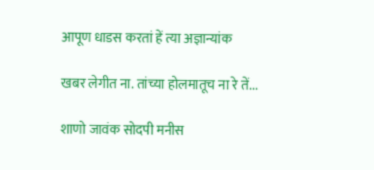आपूण धाडस करतां हें त्या अज्ञान्यांक

खबर लेगीत ना. तांच्या होलमातूच ना रे तें...

शाणो जावंक सोदपी मनीस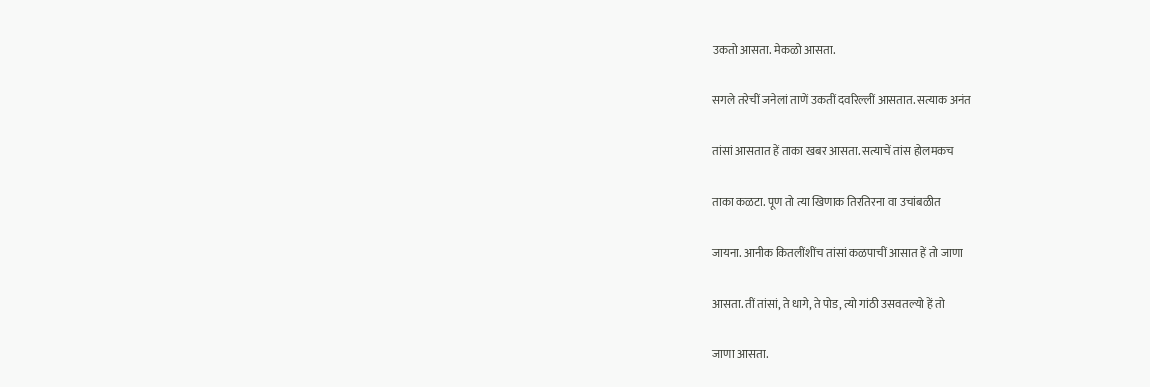उकतो आसता. मेकळो आसता.

सगले तरेचीं जनेलां ताणें उकतीं दवरिल्लीं आसतात. सत्याक अनंत

तांसां आसतात हें ताका खबर आसता. सत्याचें तांस होलमकच

ताका कळटा. पूण तो त्या खिणाक तिरतिरना वा उचांबळीत

जायना. आनीक कितलींशींच तांसां कळपाचीं आसात हें तो जाणा

आसता. तीं तांसां, ते धागे, ते पोड, त्यो गांठी उसवतल्यो हें तो

जाणा आसता.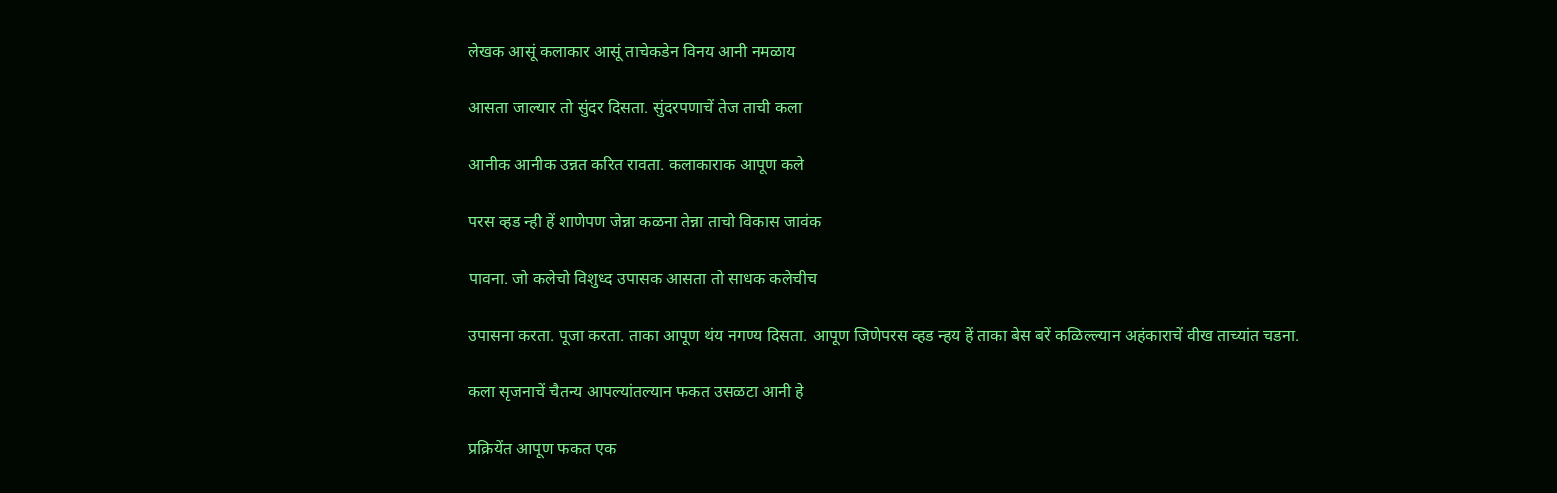लेखक आसूं कलाकार आसूं ताचेकडेन विनय आनी नमळाय

आसता जाल्यार तो सुंदर दिसता. सुंदरपणाचें तेज ताची कला

आनीक आनीक उन्नत करित रावता. कलाकाराक आपूण कले

परस व्हड न्ही हें शाणेपण जेन्ना कळना तेन्ना ताचो विकास जावंक

पावना. जो कलेचो विशुध्द उपासक आसता तो साधक कलेचीच

उपासना करता. पूजा करता. ताका आपूण थंय नगण्य दिसता. आपूण जिणेपरस व्हड न्हय हें ताका बेस बरें कळिल्ल्यान अहंकाराचें वीख ताच्यांत चडना.

कला सृजनाचें चैतन्य आपल्यांतल्यान फकत उसळटा आनी हे

प्रक्रियेंत आपूण फकत एक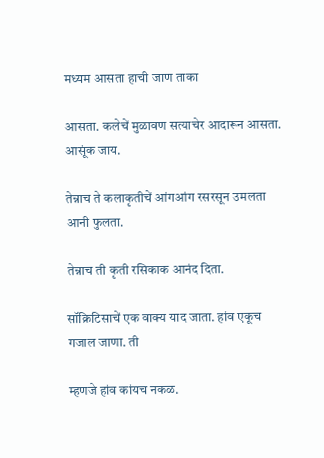मध्यम आसता हाची जाण ताका

आसता. कलेचें मुळावण सत्याचेर आदारून आसता. आसूंक जाय.

तेन्नाच ते कलाकृतीचें आंगआंग रसरसून उमलता आनी फुलता.

तेन्नाच ती कृती रसिकाक आनंद दिता.

सॉक्रिटिसाचें एक वाक्य याद जाता. हांव एकूच गजाल जाणा. ती

म्हणजे हांव कांयच नकळ.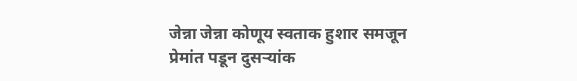जेन्ना जेन्ना कोणूय स्वताक हुशार समजून प्रेमांत पडून दुसर्‍यांक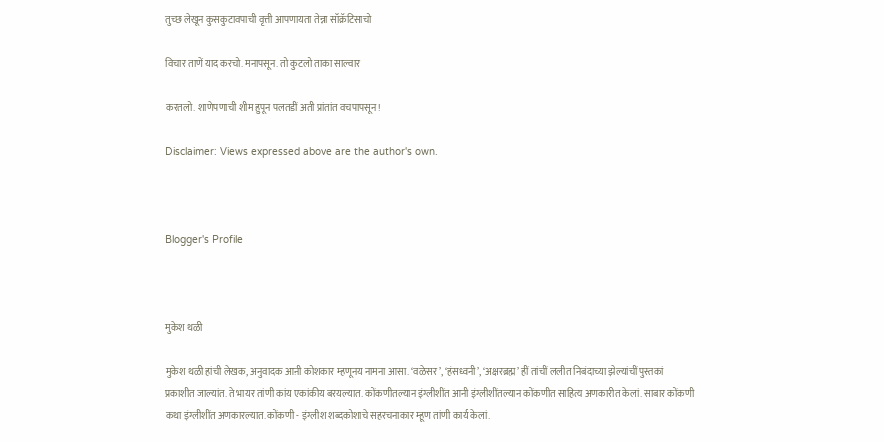तुच्छ लेखून कुसकुटावपाची वृत्ती आपणायता तेन्ना सॉक्रॅटिसाचो

विचार ताणें याद करचो. मनापसून. तो कुटलो ताका साल्वार

करतलो. शाणेपणाची शीम हुपून पलतडीं अती प्रांतांत वचपापसून!

Disclaimer: Views expressed above are the author's own.



Blogger's Profile



मुकेश थळी

मुकेश थळी हांची लेखक, अनुवादक आऩी कोशकार म्हणूनय नामना आसा. ‘वळेसर’, ‘हंसध्वनी’, ‘अक्षरब्रह्म’ हीं तांचीं ललीत निबंदाच्या झेल्यांचीं पुस्तकां प्रकाशीत जाल्यांत. ते भायर तांणी कांय एकांकीय बरयल्यात. कोंकणीतल्यान इंग्लीशींत आनी इंग्लीशींतल्यान कोंकणीत साहित्य अणकारीत केलां. साबार कोंकणी कथा इंग्लीशींत अणकारल्यात. कोंकणी - इंग्लीश शब्दकोशाचे सहरचनाकार म्हूण तांणी कार्य केलां.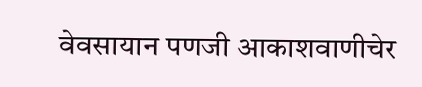वेवसायान पणजी आकाशवाणीचेर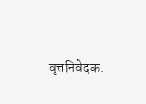वृत्तनिवेदक.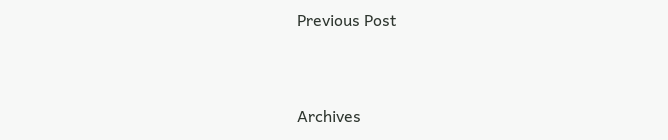Previous Post



Archives